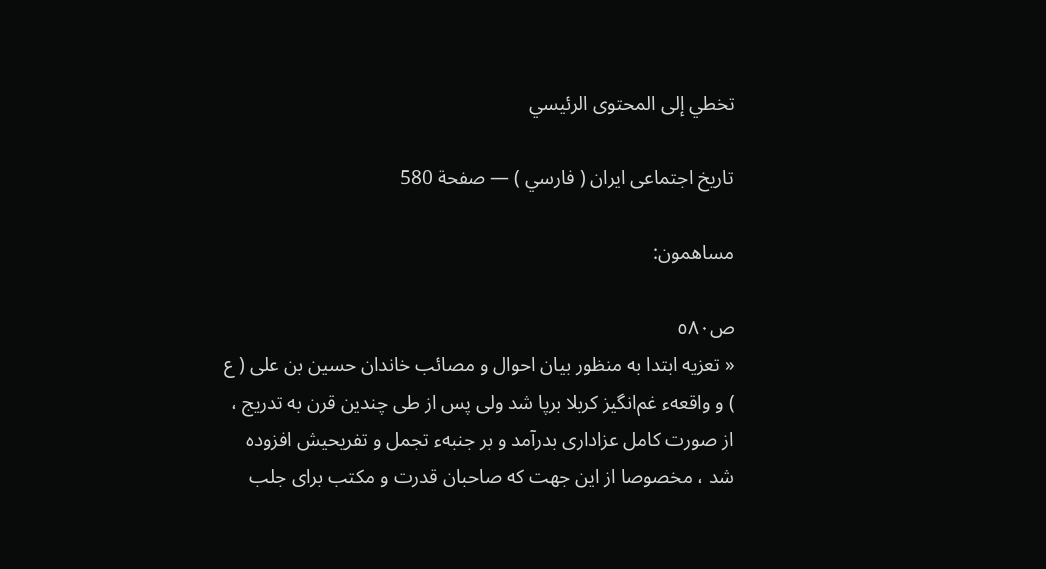تخطي إلى المحتوى الرئيسي

تاريخ اجتماعى ايران ( فارسي ) — صفحة 580

مساهمون:

ص٥٨٠
« تعزيه ابتدا به منظور بيان احوال و مصائب خاندان حسين بن على ( ع ) و واقعهء غم‌انگيز كربلا برپا شد ولى پس از طى چندين قرن به تدريج ، از صورت كامل عزادارى بدرآمد و بر جنبهء تجمل و تفريحيش افزوده شد ، مخصوصا از اين جهت كه صاحبان قدرت و مكتب براى جلب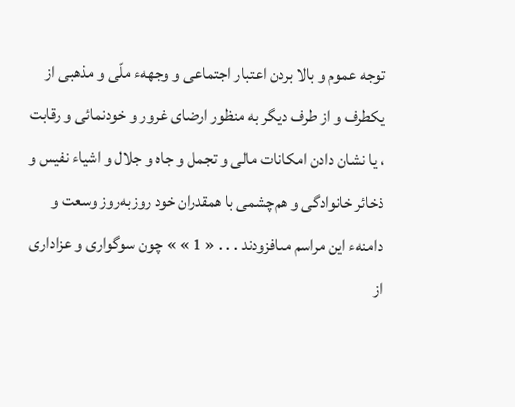توجه عموم و بالا بردن اعتبار اجتماعى و وجههء ملّى و مذهبى از يكطرف و از طرف ديگر به منظور ارضاى غرور و خودنمائى و رقابت ، يا نشان دادن امكانات مالى و تجمل و جاه و جلال و اشياء نفيس و ذخائر خانوادگى و هم‌چشمى با همقدران خود روزبه‌روز وسعت و دامنهء اين مراسم مىافزودند . . . « 1 » » چون سوگوارى و عزادارى از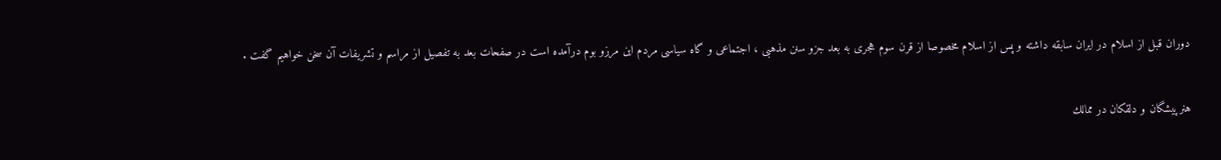دوران قبل از اسلام در ايران سابقه داشته و پس از اسلام مخصوصا از قرن سوم هجرى به بعد جزو سنن مذهبى ، اجتماعى و گاه سياسى مردم اين مرزو بوم درآمده است در صفحات بعد به تفصيل از مراسم و تشريفات آن سخن خواهيم گفت .

هنرپيشگان و دلقكان در ممالك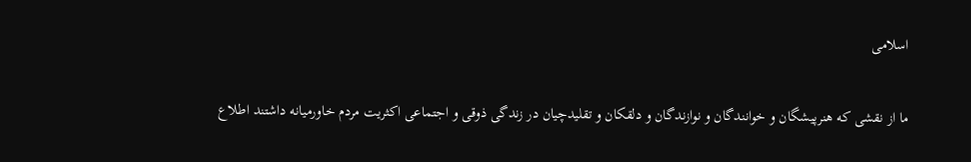اسلامى

ما از نقشى كه هنرپيشگان و خوانندگان و نوازندگان و دلقكان و تقليدچيان در زندگى ذوقى و اجتماعى اكثريت مردم خاورميانه داشتند اطلاع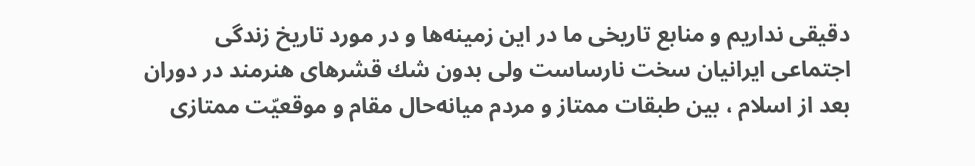دقيقى نداريم و منابع تاريخى ما در اين زمينه‌ها و در مورد تاريخ زندگى اجتماعى ايرانيان سخت نارساست ولى بدون شك قشرهاى هنرمند در دوران بعد از اسلام ، بين طبقات ممتاز و مردم ميانه‌حال مقام و موقعيّت ممتازى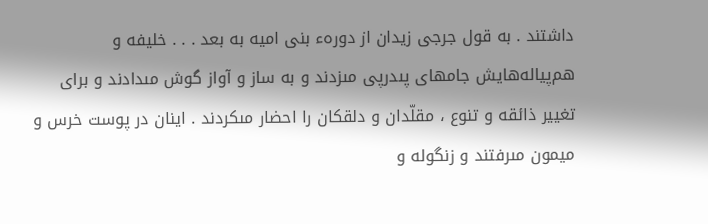داشتند . به قول جرجى زيدان از دورهء بنى اميه به بعد . . . خليفه و هم‌پياله‌هايش جامهاى پىدرپى مىزدند و به ساز و آواز گوش مىدادند و براى تغيير ذائقه و تنوع ، مقلّدان و دلقكان را احضار مىكردند . اينان در پوست خرس و ميمون مىرفتند و زنگوله و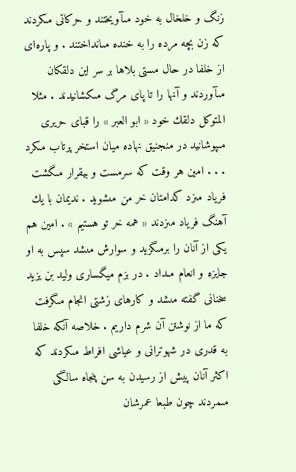زنگ و خلخال به خود مىآويختند و حركاتى مىكردند كه زن بچه مرده را به خنده مىانداختند . و پاره‌اى از خلفا در حال مستى بلاها بر سر اين دلقكان مىآوردند و آنها را تا پاى مرگ مىكشانيدند . مثلا المتوكل دلقك خود « ابو العبر » را قباى حريرى مىپوشانيد در منجنيق نهاده ميان استخر پرتاب مىكرد . . . امين هر وقت كه سرمست و بيقرار مىگشت فرياد مىزد كدامتان خر من مىشويد . نديمان با يك آهنگ فرياد مىزدند « همه خر تو هستيم » . امين هم يكى از آنان را برمىگزيد و سوارش مىشد سپس به او جايزه و انعام مىداد . در بزم ميگسارى وليد بن يزيد سخنانى گفته مىشد و كارهاى زشتى انجام مىگرفت كه ما از نوشتن آن شرم داريم . خلاصه آنكه خلفا به قدرى در شهوترانى و عياشى افراط مىكردند كه اكثر آنان پيش از رسيدن به سن پنجاه سالگى مىمردند چون طبعا عمرشان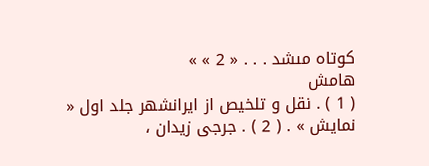كوتاه مىشد . . . « 2 » »
هامش
( 1 ) . نقل و تلخيص از ايرانشهر جلد اول « نمايش » . ( 2 ) . جرجى زيدان ،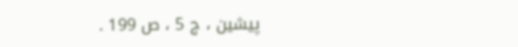پيشين ، ج 5 ، ص 199 .